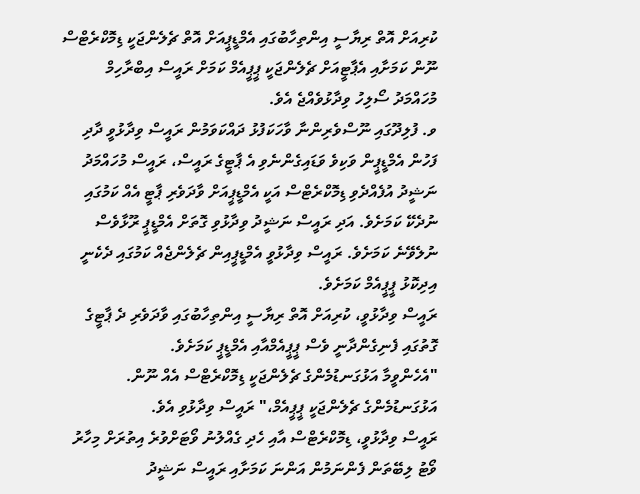ކުރިއަށް އޮތް ރިޔާސީ އިންތިހާބުގައި އެމްޑީޕީއަށް އޮތް ޗެލެންޖަކީ ޑިމޮކްރެޓްސް ނޫން ކަމަށާއި އެޕާޓީއަށް ޗެލެންޖަކީ ޕީޕީއެމް ކަމަށް ރައީސް އިބްރާހިމް މުހައްމަދު ސޯލިހު ވިދާޅުވެއްޖެ އެވެ.
ވ. ފުލިދޫގައި ނޫސްވެރިންނާ ވާހަކަފުޅު ދައްކަވަމުން ރައީސް ވިދާޅުވީ ދާދި ފަހުން އެމްޑީޕީން ވަކިވެ ވަޑައިގެންނެވި އެ ޕާޓީގެ ރައީސް، ރައީސް މުހައްމަދު ނަޝީދު އުފެއްދެވި ޑިމޮކްރެޓްސް އަކީ އެމްޑީޕީއަށް ވާދަވެރި ޕާޓީ އެއް ކަމުގައި ނުދެކޭ ކަމަށެވެ. އަދި ރައީސް ނަޝީދު ވިދާޅުވި ގޮތަށް އެމްޑީޕީ ރޫޅާވެސް ނުލެވޭނެ ކަމަށެވެ. ރައީސް ވިދާޅުވީ އެމްޑީޕީއިން ޗެލެންޖެއް ކަމުގައި ދެކެނީ އިދިކޮޅު ޕީޕީއެމް ކަމަށެވެ.
ރައީސް ވިދާޅުވީ، ކުރިއަށް އޮތް ރިޔާސީ އިންތިހާބުގައި ވާދަވެރި ދެ ޕާޓީގެ ގޮތުގައި ފެނިގެންދާނީ ވެސް ޕީޕީއެމްއާއި އެމްޑީޕީ ކަމަށެވެ.
"އެހެންވީމާ އަޅުގަނޑުމެންގެ ޗެލެންޖަކީ ޑިމޮކްރެޓްސް އެއް ނޫން. އަޅުގަނޑުމެންގެ ޗެލެންޖަކީ ޕީޕީއެމް،" ރައީސް ވިދާޅުވި އެވެ.
ރައީސް ވިދާޅުވީ، ޑިމޮކްރެޓްސް އާއި ހެދި ގެއްލުނު ވޯޓަށްވުރެ އިތުރަށް މިހާރު ވޯޓު ލިބޭތަން ފެންނަމުން އަންނަ ކަމަށާއި ރައީސް ނަޝީދު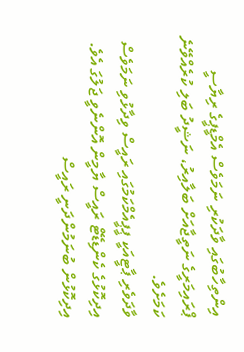އިންތިހާބުގައި ވާދަކުރި ނަމަވެސް އެމްޑީޕީގެ ރިޔާސީ ޕްރައިމަރީގެ ނަތީޖާއަށް ބަލާއިރު، ނަޝީދު ބަލި ކުރެއްވޭނެ ކަމަށެވެ.
ވާދަވެރި ޕާޓީއަކީ ޕީޕީއެމްކަމުގައި ރައީސް ވިދާޅުވި ނަމަވެސް އިދިކޮޅުގެ ކެންޑިޑޭޓް ރައީސް ޔާމީން އޮންނެވީ ޖަލުގަ އެވެ. އިދިކޮޅުން ބުނަމުންދަނީ ރައީސް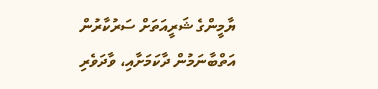ޔާމީންގެ ޝަރީއަތަށް ސަރުކާރުން އަތްބާނަމުން ދާކަމަށާއި، ވާދަވެރި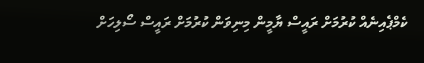ކެމްޕެއިނެއް ކުރުމަށް ރައީސް ޔާމީން މިނިވަން ކުރުމަށް ރައީސް ސޯލިހަށް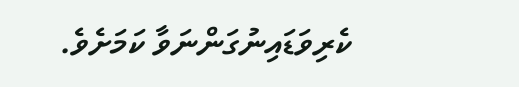ކެރިވަޑައިނުގަންނަވާ ކަމަށެވެ.